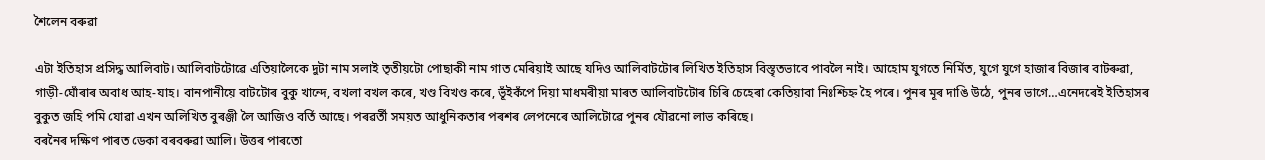শৈলেন বৰুৱা

এটা ইতিহাস প্ৰসিদ্ধ আলিবাট। আলিবাটটোৱে এতিয়ালৈকে দুটা নাম সলাই তৃতীয়টো পোছাকী নাম গাত মেৰিয়াই আছে যদিও আলিবাটটোৰ লিখিত ইতিহাস বিস্তৃতভাবে পাবলৈ নাই। আহোম যুগতে নিৰ্মিত, যুগে যুগে হাজাৰ বিজাৰ বাটৰুৱা, গাড়ী-ঘোঁৰাৰ অবাধ আহ-যাহ। বানপানীয়ে বাটটোৰ বুকু খান্দে, বখলা বখল কৰে, খণ্ড বিখণ্ড কৰে, ভূঁইকঁপে দিয়া মাধমৰীয়া মাৰত আলিবাটটোৰ চিৰি চেহেৰা কেতিয়াবা নিঃশ্চিহ্ন হৈ পৰে। পুনৰ মূৰ দাঙি উঠে, পুনৰ ভাগে…এনেদৰেই ইতিহাসৰ বুকুত জহি পমি যোৱা এখন অলিখিত বুৰঞ্জী লৈ আজিও বৰ্তি আছে। পৰৱৰ্তী সময়ত আধুনিকতাৰ পৰশৰ লেপনেৰে আলিটোৱে পুনৰ যৌৱনো লাভ কৰিছে।
বৰনৈৰ দক্ষিণ পাৰত ডেকা বৰবৰুৱা আলি। উত্তৰ পাৰতো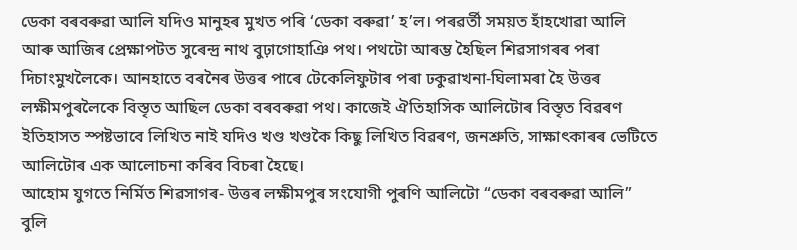ডেকা বৰবৰুৱা আলি যদিও মানুহৰ মুখত পৰি ‘ডেকা বৰুৱা’ হ’ল। পৰৱৰ্তী সময়ত হাঁহখোৱা আলি আৰু আজিৰ প্ৰেক্ষাপটত সুৰেন্দ্ৰ নাথ বুঢ়াগোহাঞি পথ। পথটো আৰম্ভ হৈছিল শিৱসাগৰৰ পৰা দিচাংমুখলৈকে। আনহাতে বৰনৈৰ উত্তৰ পাৰে টেকেলিফুটাৰ পৰা ঢকুৱাখনা-ঘিলামৰা হৈ উত্তৰ লক্ষীমপুৰলৈকে বিস্তৃত আছিল ডেকা বৰবৰুৱা পথ। কাজেই ঐতিহাসিক আলিটোৰ বিস্তৃত বিৱৰণ ইতিহাসত স্পষ্টভাবে লিখিত নাই যদিও খণ্ড খণ্ডকৈ কিছু লিখিত বিৱৰণ, জনশ্ৰুতি, সাক্ষাৎকাৰৰ ভেটিতে আলিটোৰ এক আলোচনা কৰিব বিচৰা হৈছে।
আহোম যুগতে নিৰ্মিত শিৱসাগৰ- উত্তৰ লক্ষীমপুৰ সংযোগী পুৰণি আলিটো “ডেকা বৰবৰুৱা আলি” বুলি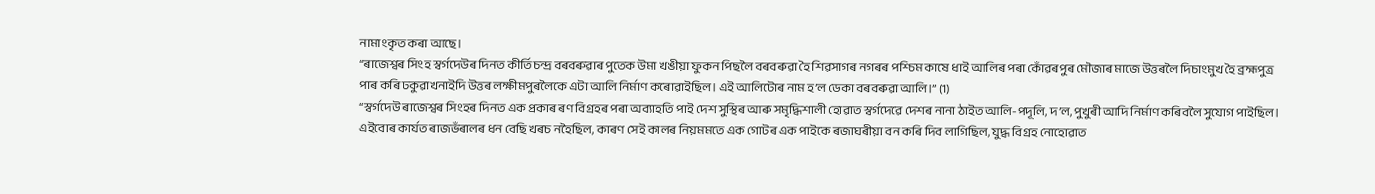নামাংকৃত কৰা আছে।
“ৰাজেশ্বৰ সিংহ স্বৰ্গদেউৰ দিনত কীৰ্তিচন্দ্ৰ বৰবৰুৱাৰ পুতেক উমা খঙীয়া ফুকন পিছলৈ বৰবৰুৱা হৈ শিৱসাগৰ নগৰৰ পশ্চিম কাষে ধাই আলিৰ পৰা কোঁৱৰপুৰ মৌজাৰ মাজে উত্তৰলৈ দিচাংমুখ হৈ ব্ৰহ্মপুত্ৰ পাৰ কৰি ঢকুৱাখনাইদি উত্তৰ লক্ষীমপুৰলৈকে এটা আলি নিৰ্মাণ কৰোৱাইছিল। এই আলিটোৰ নাম হ’ল ডেকা বৰবৰুৱা আলি।” (1)
“স্বৰ্গদেউ ৰাজেশ্বৰ সিংহৰ দিনত এক প্ৰকাৰ ৰণ বিগ্ৰহৰ পৰা অব্যাহতি পাই দেশ সুস্থিৰ আৰু সমৃদ্ধিশালী হোৱাত স্বৰ্গদেৱে দেশৰ নানা ঠাইত আলি-পদূলি, দ’ল, পুখুৰী আদি নিৰ্মাণ কৰিবলৈ সুযোগ পাইছিল। এইবোৰ কাৰ্যত ৰাজভঁৰালৰ ধন বেছি খৰচ নহৈছিল, কাৰণ সেই কালৰ নিয়মমতে এক গোটৰ এক পাইকে ৰজাঘৰীয়া বন কৰি দিব লাগিছিল, যুদ্ধ বিগ্ৰহ নোহোৱাত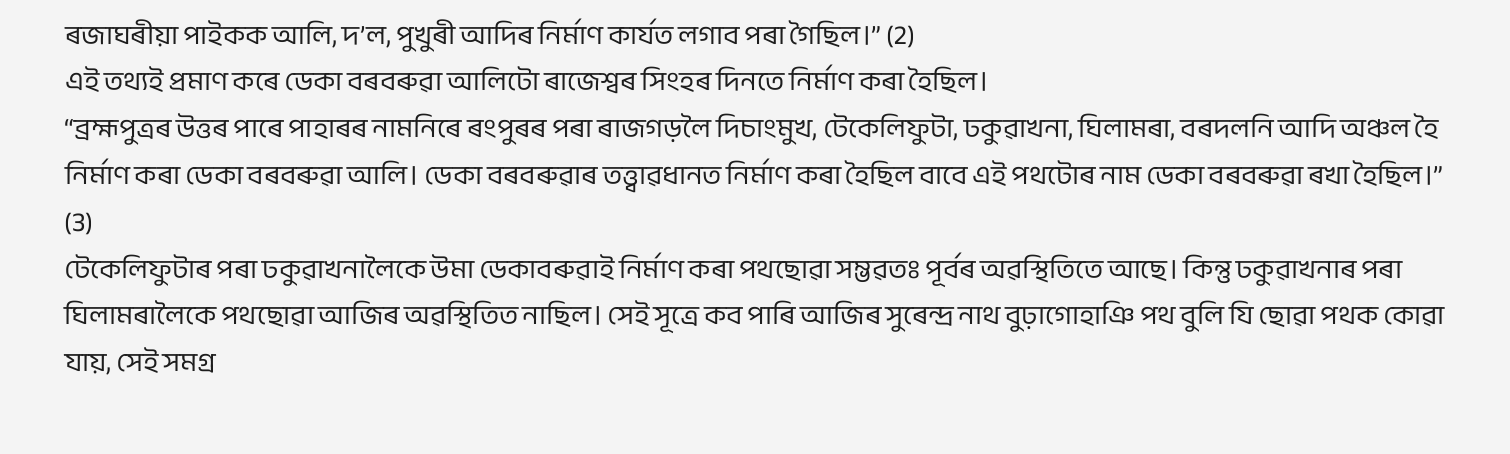ৰজাঘৰীয়া পাইকক আলি, দ’ল, পুখুৰী আদিৰ নিৰ্মাণ কাৰ্যত লগাব পৰা গৈছিল।” (2)
এই তথ্যই প্ৰমাণ কৰে ডেকা বৰবৰুৱা আলিটো ৰাজেশ্বৰ সিংহৰ দিনতে নিৰ্মাণ কৰা হৈছিল।
“ব্ৰহ্মপুত্ৰৰ উত্তৰ পাৰে পাহাৰৰ নামনিৰে ৰংপুৰৰ পৰা ৰাজগড়লৈ দিচাংমুখ, টেকেলিফুটা, ঢকুৱাখনা, ঘিলামৰা, বৰদলনি আদি অঞ্চল হৈ নিৰ্মাণ কৰা ডেকা বৰবৰুৱা আলি। ডেকা বৰবৰুৱাৰ তত্ত্বাৱধানত নিৰ্মাণ কৰা হৈছিল বাবে এই পথটোৰ নাম ডেকা বৰবৰুৱা ৰখা হৈছিল।” (3)
টেকেলিফুটাৰ পৰা ঢকুৱাখনালৈকে উমা ডেকাবৰুৱাই নিৰ্মাণ কৰা পথছোৱা সম্ভৱতঃ পূৰ্বৰ অৱস্থিতিতে আছে। কিন্তু ঢকুৱাখনাৰ পৰা ঘিলামৰালৈকে পথছোৱা আজিৰ অৱস্থিতিত নাছিল। সেই সূত্ৰে কব পাৰি আজিৰ সুৰেন্দ্ৰ নাথ বুঢ়াগোহাঞি পথ বুলি যি ছোৱা পথক কোৱা যায়, সেই সমগ্ৰ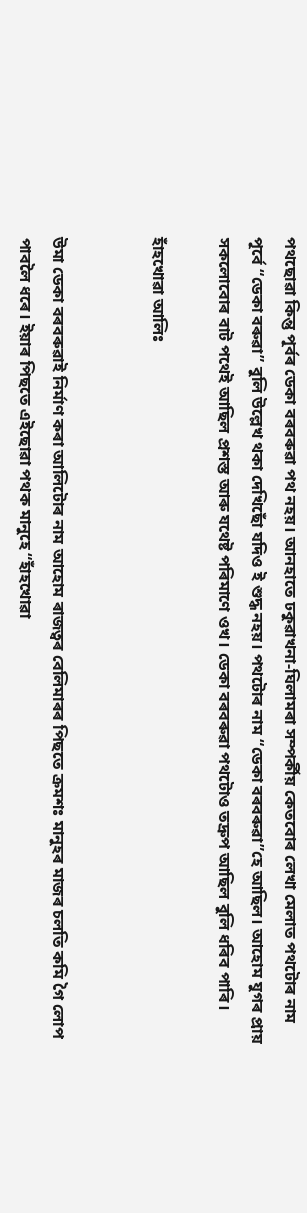পথছোৱা কিন্তু পূৰ্বৰ ডেকা বৰবৰুৱা পথ নহয়। আনহাতে ঢকুৱাখনা-ঘিলামৰা সম্পৰ্কীয় কেতবোৰ লেখা মেলাত পথটোৰ নাম পূৰ্বে “ডেকা বৰুৱা” বুলি উল্লেখ থকা দেখিছোঁ যদিও ই শুদ্ধ নহয়। পথটোৰ নাম “ডেকা বৰবৰুৱা”হে আছিল। আহোম যুগৰ প্ৰায় সকলোবোৰ বাট পথেই আছিল প্ৰশস্ত আৰু যথেষ্ট পৰিমাণে ওখ। ডেকা বৰবৰুৱা পথটোও তদ্ৰুপ আছিল বুলি ধৰিব পাৰি।

হাঁহখোৱা আলিঃ


উমা ডেকা বৰবৰুৱাই নিৰ্মাণ কৰা আলিটোৰ নাম আহোম ৰাজত্বৰ বেলিমাৰৰ পিছতে ক্ৰমশঃ মানুহৰ মাজৰ চলতি কমি গৈ লোপ পাবলৈ ধৰে। ইয়াৰ পিছতে এইছোৱা পথক মানুহে “হাঁহখোৱা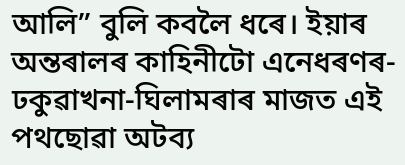আলি” বুলি কবলৈ ধৰে। ইয়াৰ অন্তৰালৰ কাহিনীটো এনেধৰণৰ- ঢকুৱাখনা-ঘিলামৰাৰ মাজত এই পথছোৱা অটব্য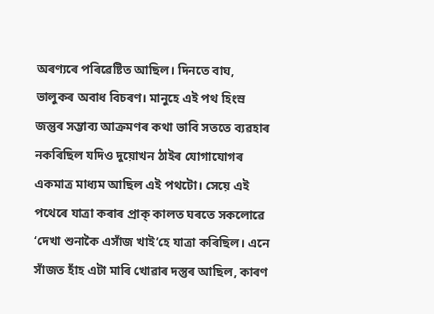অৰণ্যৰে পৰিৱেষ্টিত আছিল। দিনতে বাঘ, ভালুকৰ অবাধ বিচৰণ। মানুহে এই পথ হিংস্ৰ জন্তুৰ সম্ভাব্য আক্ৰমণৰ কথা ভাবি সততে ব্যৱহাৰ নকৰিছিল যদিও দুয়োখন ঠাইৰ যোগাযোগৰ একমাত্ৰ মাধ্যম আছিল এই পথটো। সেয়ে এই পথেৰে যাত্ৰা কৰাৰ প্ৰাক্‌ কালত ঘৰতে সকলোৱে ‘দেখা শুনাকৈ এসাঁজ খাই’হে যাত্ৰা কৰিছিল। এনে সাঁজত হাঁহ এটা মাৰি খোৱাৰ দস্তুৰ আছিল, কাৰণ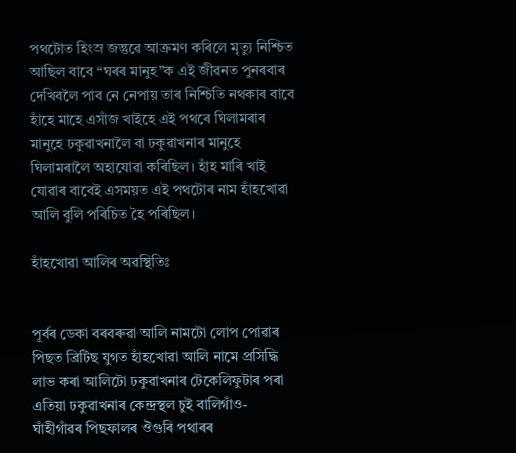পথটোত হিংস্ৰ জন্তুৱে আক্ৰমণ কৰিলে মৃত্যু নিশ্চিত আছিল বাবে “ঘৰৰ মানুহ”ক এই জীৱনত পুনৰবাৰ দেখিবলৈ পাব নে নেপায় তাৰ নিশ্চিতি নথকাৰ বাবে হাঁহে মাহে এসাঁজ খাইহে এই পথৰে ঘিলামৰাৰ মানুহে ঢকুৱাখনালৈ বা ঢকুৱাখনাৰ মানুহে ঘিলামৰালৈ অহাযোৱা কৰিছিল। হাঁহ মাৰি খাই যোৱাৰ বাবেই এসময়ত এই পথটোৰ নাম হাঁহখোৱা আলি বুলি পৰিচিত হৈ পৰিছিল।

হাঁহখোৱা আলিৰ অৱস্থিতিঃ


পূৰ্বৰ ডেকা বৰবৰুৱা আলি নামটো লোপ পোৱাৰ পিছত ব্ৰিটিছ যুগত হাঁহখোৱা আলি নামে প্ৰসিদ্ধি লাভ কৰা আলিটো ঢকুৱাখনাৰ টেকেলিফুটাৰ পৰা এতিয়া ঢকুৱাখনাৰ কেন্দ্ৰস্থল চুই বালিগাঁও- ঘাঁহীগাঁৱৰ পিছফালৰ ঔগুৰি পথাৰৰ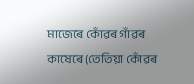মাজেৰে কোঁৱৰ গাঁৱৰ কাষেৰে (তেতিয়া কোঁৱৰ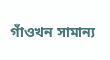গাঁওখন সামান্য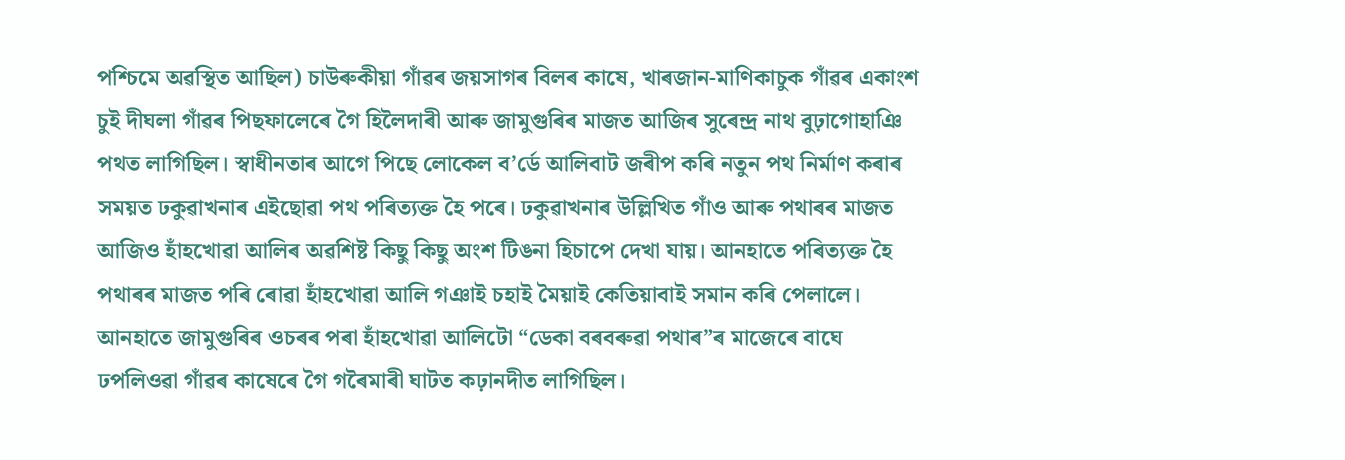পশ্চিমে অৱস্থিত আছিল) চাউৰুকীয়া গাঁৱৰ জয়সাগৰ বিলৰ কাষে, খাৰজান-মাণিকাচুক গাঁৱৰ একাংশ চুই দীঘলা গাঁৱৰ পিছফালেৰে গৈ হিলৈদাৰী আৰু জামুগুৰিৰ মাজত আজিৰ সুৰেন্দ্ৰ নাথ বুঢ়াগোহাঞি পথত লাগিছিল। স্বাধীনতাৰ আগে পিছে লোকেল ব’ৰ্ডে আলিবাট জৰীপ কৰি নতুন পথ নিৰ্মাণ কৰাৰ সময়ত ঢকুৱাখনাৰ এইছোৱা পথ পৰিত্যক্ত হৈ পৰে। ঢকুৱাখনাৰ উল্লিখিত গাঁও আৰু পথাৰৰ মাজত আজিও হাঁহখোৱা আলিৰ অৱশিষ্ট কিছু কিছু অংশ টিঙনা হিচাপে দেখা যায়। আনহাতে পৰিত্যক্ত হৈ পথাৰৰ মাজত পৰি ৰোৱা হাঁহখোৱা আলি গঞাই চহাই মৈয়াই কেতিয়াবাই সমান কৰি পেলালে।
আনহাতে জামুগুৰিৰ ওচৰৰ পৰা হাঁহখোৱা আলিটো “ডেকা বৰবৰুৱা পথাৰ”ৰ মাজেৰে বাঘে ঢপলিওৱা গাঁৱৰ কাষেৰে গৈ গৰৈমাৰী ঘাটত কঢ়ানদীত লাগিছিল।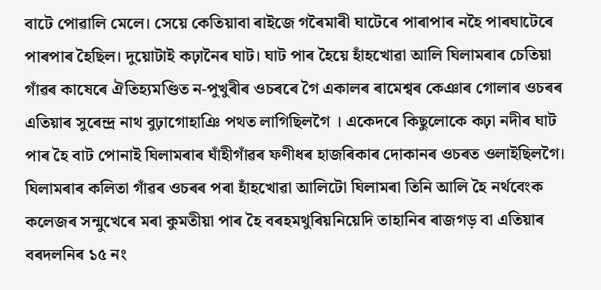বাটে পোৱালি মেলে। সেয়ে কেতিয়াবা ৰাইজে গৰৈমাৰী ঘাটেৰে পাৰাপাৰ নহৈ পাৰঘাটেৰে পাৰপাৰ হৈছিল। দুয়োটাই কঢ়ানৈৰ ঘাট। ঘাট পাৰ হৈয়ে হাঁহখোৱা আলি ঘিলামৰাৰ চেতিয়া গাঁৱৰ কাষেৰে ঐতিহ্যমণ্ডিত ন-পুখুৰীৰ ওচৰৰে গৈ একালৰ ৰামেশ্বৰ কেঞাৰ গোলাৰ ওচৰৰ এতিয়াৰ সুৰেন্দ্ৰ নাথ বুঢ়াগোহাঞি পথত লাগিছিলগৈ । একেদৰে কিছুলোকে কঢ়া নদীৰ ঘাট পাৰ হৈ বাট পোনাই ঘিলামৰাৰ ঘাঁহীগাঁৱৰ ফণীধৰ হাজৰিকাৰ দোকানৰ ওচৰত ওলাইছিলগৈ। ঘিলামৰাৰ কলিতা গাঁৱৰ ওচৰৰ পৰা হাঁহখোৱা আলিটো ঘিলামৰা তিনি আলি হৈ নৰ্থবেংক কলেজৰ সন্মুখেৰে মৰা কুমতীয়া পাৰ হৈ বৰহমথুৰিয়নিয়েদি তাহানিৰ ৰাজগড় বা এতিয়াৰ বৰদলনিৰ ১৫ নং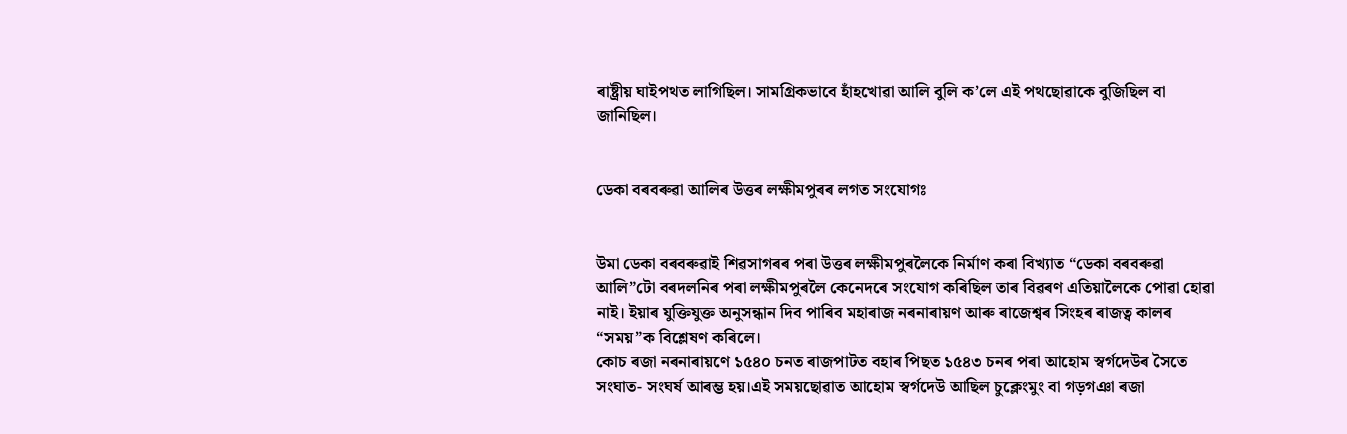ৰাষ্ট্ৰীয় ঘাইপথত লাগিছিল। সামগ্ৰিকভাবে হাঁহখোৱা আলি বুলি ক’লে এই পথছোৱাকে বুজিছিল বা জানিছিল।


ডেকা বৰবৰুৱা আলিৰ উত্তৰ লক্ষীমপুৰৰ লগত সংযোগঃ


উমা ডেকা বৰবৰুৱাই শিৱসাগৰৰ পৰা উত্তৰ লক্ষীমপুৰলৈকে নিৰ্মাণ কৰা বিখ্যাত “ডেকা বৰবৰুৱা আলি”টো বৰদলনিৰ পৰা লক্ষীমপুৰলৈ কেনেদৰে সংযোগ কৰিছিল তাৰ বিৱৰণ এতিয়ালৈকে পোৱা হোৱা নাই। ইয়াৰ যুক্তিযুক্ত অনুসন্ধান দিব পাৰিব মহাৰাজ নৰনাৰায়ণ আৰু ৰাজেশ্বৰ সিংহৰ ৰাজত্ব কালৰ “সময়”ক বিশ্লেষণ কৰিলে।
কোচ ৰজা নৰনাৰায়ণে ১৫৪০ চনত ৰাজপাটত বহাৰ পিছত ১৫৪৩ চনৰ পৰা আহোম স্বৰ্গদেউৰ সৈতে সংঘাত- সংঘৰ্ষ আৰম্ভ হয়।এই সময়ছোৱাত আহোম স্বৰ্গদেউ আছিল চুক্লেংমুং বা গড়গঞা ৰজা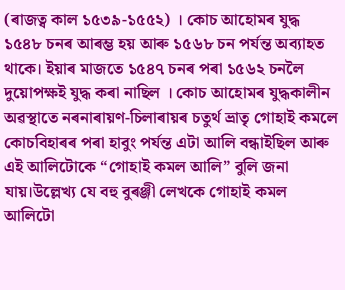(ৰাজত্ব কাল ১৫৩৯-১৫৫২) । কোচ আহোমৰ যুদ্ধ ১৫৪৮ চনৰ আৰম্ভ হয় আৰু ১৫৬৮ চন পৰ্যন্ত অব্যাহত থাকে। ইয়াৰ মাজতে ১৫৪৭ চনৰ পৰা ১৫৬২ চনলৈ দুয়োপক্ষই যুদ্ধ কৰা নাছিল । কোচ আহোমৰ যুদ্ধকালীন অৱস্থাতে নৰনাৰায়ণ-চিলাৰায়ৰ চতুৰ্থ ভ্ৰাতৃ গোহাই কমলে কোচবিহাৰৰ পৰা হাবুং পৰ্যন্ত এটা আলি বন্ধাইছিল আৰু এই আলিটোকে “গোহাই কমল আলি” বুলি জনা যায়।উল্লেখ্য যে বহু বুৰঞ্জী লেখকে গোহাই কমল আলিটো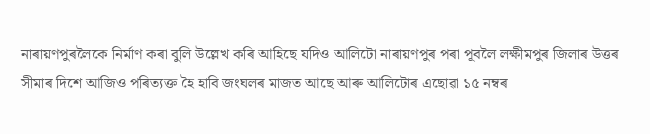নাৰায়ণপুৰলৈকে নিৰ্মাণ কৰা বুলি উল্লেখ কৰি আহিছে যদিও আলিটো নাৰায়ণপুৰ পৰা পূবলৈ লক্ষীমপুৰ জিলাৰ উত্তৰ সীমাৰ দিশে আজিও পৰিত্যক্ত হৈ হাবি জংঘলৰ মাজত আছে আৰু আলিটোৰ এছোৱা ১৫ নম্বৰ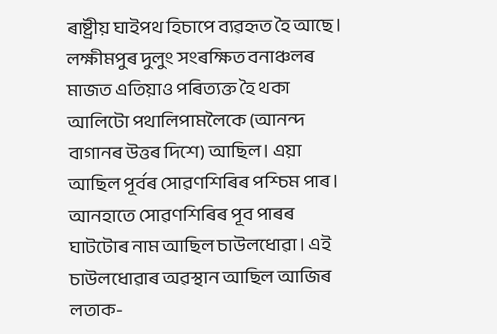ৰাষ্ট্ৰীয় ঘাইপথ হিচাপে ব্যৱহৃত হৈ আছে। লক্ষীমপুৰ দুলুং সংৰক্ষিত বনাঞ্চলৰ মাজত এতিয়াও পৰিত্যক্ত হৈ থকা আলিটো পথালিপামলৈকে (আনন্দ বাগানৰ উত্তৰ দিশে) আছিল। এয়া আছিল পূৰ্বৰ সোৱণশিৰিৰ পশ্চিম পাৰ। আনহাতে সোৱণশিৰিৰ পূব পাৰৰ ঘাটটোৰ নাম আছিল চাউলধোৱা। এই চাউলধোৱাৰ অৱস্থান আছিল আজিৰ লতাক-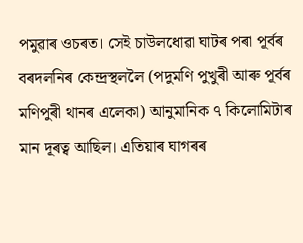পমুৱাৰ ওচৰত। সেই চাউলধোৱা ঘাটৰ পৰা পূৰ্বৰ বৰদলনিৰ কেন্দ্ৰস্থললৈ (পদুমণি পুখুৰী আৰু পূৰ্বৰ মণিপুৰী থানৰ এলেকা) আনুমানিক ৭ কিলোমিটাৰ মান দূৰত্ব আছিল। এতিয়াৰ ঘাগৰৰ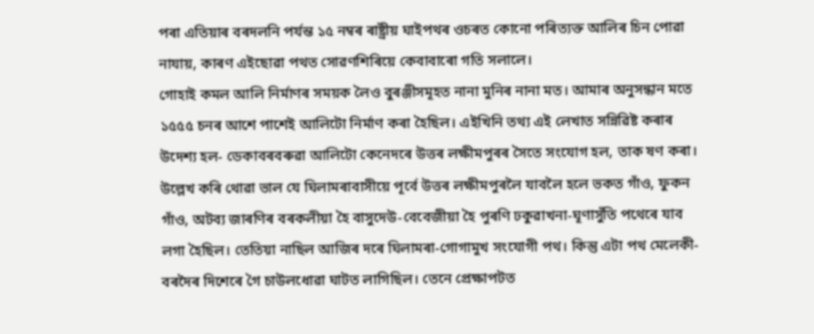পৰা এতিয়াৰ বৰদলনি পৰ্যন্ত ১৫ নম্বৰ ৰাষ্ট্ৰীয় ঘাইপথৰ ওচৰত কোনো পৰিত্যক্ত আলিৰ চিন পোৱা নাযায়, কাৰণ এইছোৱা পথত সোৱণশিৰিয়ে কেবাবাৰো গতি সলালে।
গোহাই কমল আলি নিৰ্মাণৰ সময়ক লৈও বুৰঞ্জীসমূহত নানা মুনিৰ নানা মত। আমাৰ অনুসন্ধান মতে ১৫৫৫ চনৰ আশে পাশেই আলিটো নিৰ্মাণ কৰা হৈছিল। এইখিনি তথ্য এই লেখাত সন্নিৱিষ্ট কৰাৰ উদেশ্য হল- ডেকাবৰবৰুৱা আলিটো কেনেদৰে উত্তৰ লক্ষীমপুৰৰ সৈতে সংযোগ হল, তাক ষণ কৰা।
উল্লেখ কৰি থোৱা ভাল যে ঘিলামৰাবাসীয়ে পূৰ্বে উত্তৰ লক্ষীমপুৰলৈ যাবলৈ হলে ভকত গাঁও, ফুকন গাঁও, অটব্য জাৰণিৰ বৰকলীয়া হৈ বাসুদেউ-বেবেজীয়া হৈ পুৰণি ঢকুৱাখনা-ঘূণাসুঁতি পথেৰে যাব লগা হৈছিল। তেতিয়া নাছিল আজিৰ দৰে ঘিলামৰা-গোগামুখ সংযোগী পথ। কিন্তু এটা পথ মেলেকী-বৰদৈৰ দিশেৰে গৈ চাউলধোৱা ঘাটত লাগিছিল। তেনে প্ৰেক্ষাপটত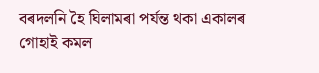বৰদলনি হৈ ঘিলামৰা পৰ্যন্ত থকা একালৰ গোহাই কমল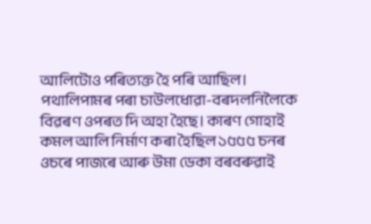আলিটোও পৰিত্যক্ত হৈ পৰি আছিল। পথালিপামৰ পৰা চাউলধোৱা-বৰদলনিলৈকে বিৱৰণ ওপৰত দি অহা হৈছে। কাৰণ গোহাই কমল আলি নিৰ্মাণ কৰা হৈছিল ১৫৫৫ চনৰ ওচৰে পাজৰে আৰু উমা ডেকা বৰবৰুৱাই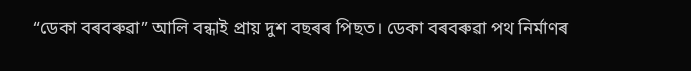“ডেকা বৰবৰুৱা” আলি বন্ধাই প্ৰায় দুশ বছৰৰ পিছত। ডেকা বৰবৰুৱা পথ নিৰ্মাণৰ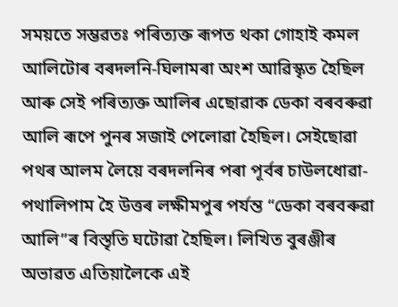সময়তে সম্ভৱতঃ পৰিত্যক্ত ৰূপত থকা গোহাই কমল আলিটোৰ বৰদলনি-ঘিলামৰা অংশ আৱিস্কৃত হৈছিল আৰু সেই পৰিত্যক্ত আলিৰ এছোৱাক ডেকা বৰবৰুৱা আলি ৰূপে পুনৰ সজাই পেলোৱা হৈছিল। সেইছোৱা পথৰ আলম লৈয়ে বৰদলনিৰ পৰা পূৰ্বৰ চাউলধোৱা- পথালিপাম হৈ উত্তৰ লক্ষীমপুৰ পৰ্যন্ত “ডেকা বৰবৰুৱা আলি”ৰ বিস্তৃতি ঘটোৱা হৈছিল। লিখিত বুৰঞ্জীৰ অভাৱত এতিয়ালৈকে এই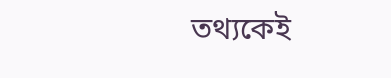তথ্যকেই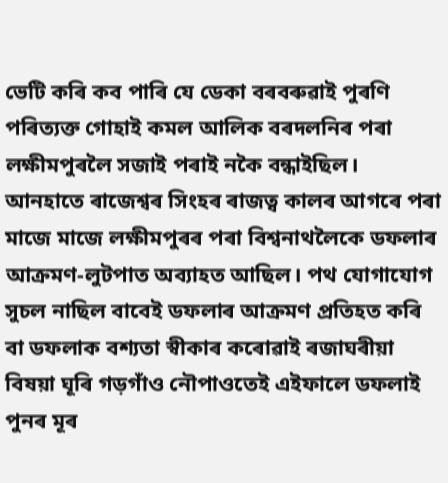ভেটি কৰি কব পাৰি যে ডেকা বৰবৰুৱাই পুৰণি পৰিত্যক্ত গোহাই কমল আলিক বৰদলনিৰ পৰা লক্ষীমপুৰলৈ সজাই পৰাই নকৈ বন্ধাইছিল।
আনহাতে ৰাজেশ্বৰ সিংহৰ ৰাজত্ব কালৰ আগৰে পৰা মাজে মাজে লক্ষীমপুৰৰ পৰা বিশ্বনাথলৈকে ডফলাৰ আক্ৰমণ-লুটপাত অব্যাহত আছিল। পথ যোগাযোগ সুচল নাছিল বাবেই ডফলাৰ আক্ৰমণ প্ৰতিহত কৰি বা ডফলাক বশ্যতা স্বীকাৰ কৰোৱাই ৰজাঘৰীয়া বিষয়া ঘূৰি গড়গাঁও নৌপাওতেই এইফালে ডফলাই পুনৰ মূৰ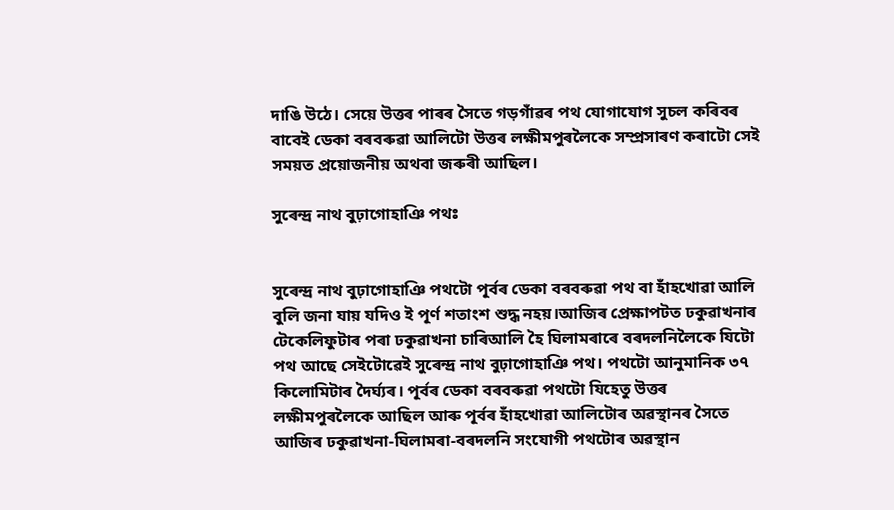দাঙি উঠে। সেয়ে উত্তৰ পাৰৰ সৈতে গড়গাঁৱৰ পথ যোগাযোগ সুচল কৰিবৰ বাবেই ডেকা বৰবৰুৱা আলিটো উত্তৰ লক্ষীমপুৰলৈকে সম্প্ৰসাৰণ কৰাটো সেই সময়ত প্ৰয়োজনীয় অথবা জৰুৰী আছিল।

সুৰেন্দ্ৰ নাথ বুঢ়াগোহাঞি পথঃ


সুৰেন্দ্ৰ নাথ বুঢ়াগোহাঞি পথটো পূৰ্বৰ ডেকা বৰবৰুৱা পথ বা হাঁহখোৱা আলি বুলি জনা যায় যদিও ই পূৰ্ণ শতাংশ শুদ্ধ নহয়।আজিৰ প্ৰেক্ষাপটত ঢকুৱাখনাৰ টেকেলিফুটাৰ পৰা ঢকুৱাখনা চাৰিআলি হৈ ঘিলামৰাৰে বৰদলনিলৈকে যিটো পথ আছে সেইটোৱেই সুৰেন্দ্ৰ নাথ বুঢ়াগোহাঞি পথ। পথটো আনুমানিক ৩৭ কিলোমিটাৰ দৈৰ্ঘ্যৰ। পূৰ্বৰ ডেকা বৰবৰুৱা পথটো যিহেতু উত্তৰ লক্ষীমপুৰলৈকে আছিল আৰু পূৰ্বৰ হাঁহখোৱা আলিটোৰ অৱস্থানৰ সৈতে আজিৰ ঢকুৱাখনা-ঘিলামৰা-বৰদলনি সংযোগী পথটোৰ অৱস্থান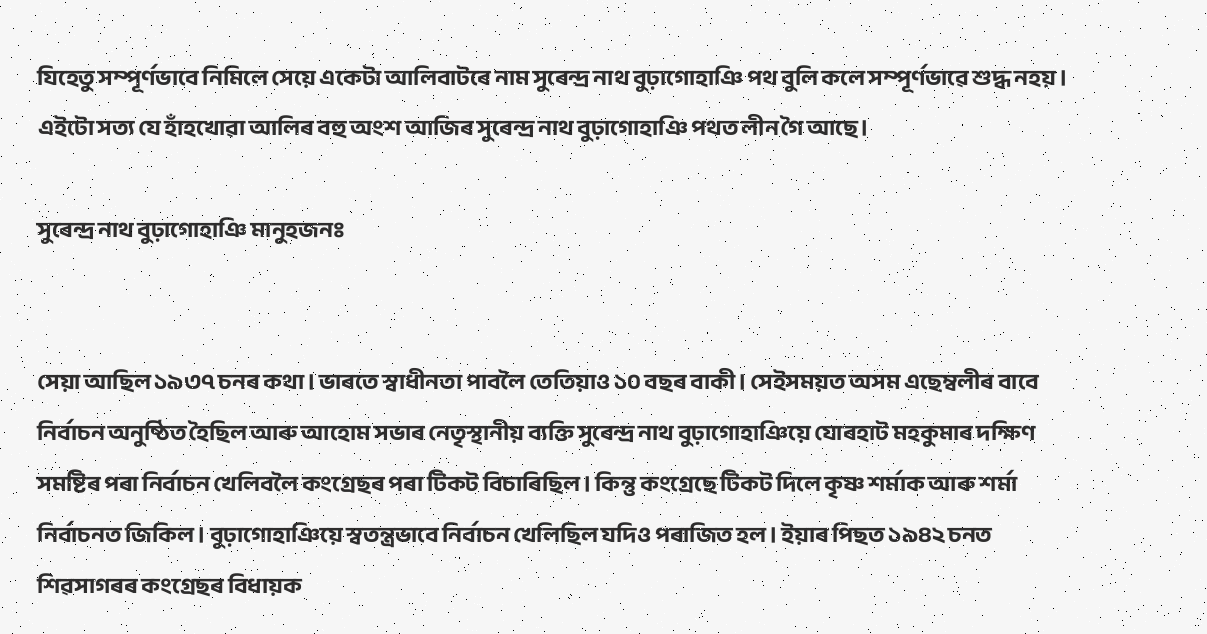যিহেতু সম্পূৰ্ণভাবে নিমিলে সেয়ে একেটা আলিবাটৰে নাম সুৰেন্দ্ৰ নাথ বুঢ়াগোহাঞি পথ বুলি কলে সম্পূৰ্ণভাৱে শুদ্ধ নহয়। এইটো সত্য যে হাঁহখোৱা আলিৰ বহু অংশ আজিৰ সুৰেন্দ্ৰ নাথ বুঢ়াগোহাঞি পথত লীন গৈ আছে।

সুৰেন্দ্ৰ নাথ বুঢ়াগোহাঞি মানুহজনঃ


সেয়া আছিল ১৯৩৭ চনৰ কথা। ভাৰতে স্বাধীনতা পাবলৈ তেতিয়াও ১০ বছৰ বাকী। সেইসময়ত অসম এছেম্বলীৰ বাবে নিৰ্বাচন অনুষ্ঠিত হৈছিল আৰু আহোম সভাৰ নেতৃস্থানীয় ব্যক্তি সুৰেন্দ্ৰ নাথ বুঢ়াগোহাঞিয়ে যোৰহাট মহকুমাৰ দক্ষিণ সমষ্টিৰ পৰা নিৰ্বাচন খেলিবলৈ কংগ্ৰেছৰ পৰা টিকট বিচাৰিছিল। কিন্তু কংগ্ৰেছে টিকট দিলে কৃষ্ণ শৰ্মাক আৰু শৰ্মা নিৰ্বাচনত জিকিল। বুঢ়াগোহাঞিয়ে স্বতন্ত্ৰভাবে নিৰ্বাচন খেলিছিল যদিও পৰাজিত হল। ইয়াৰ পিছত ১৯৪২ চনত শিৱসাগৰৰ কংগ্ৰেছৰ বিধায়ক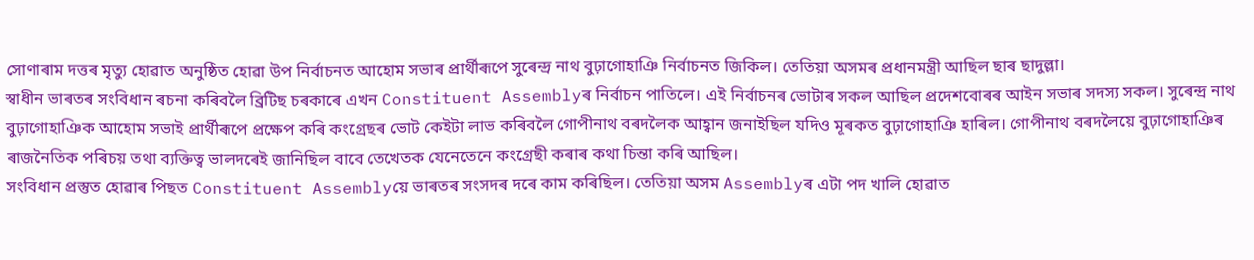সোণাৰাম দত্তৰ মৃত্যু হোৱাত অনুষ্ঠিত হোৱা উপ নিৰ্বাচনত আহোম সভাৰ প্ৰাৰ্থীৰূপে সুৰেন্দ্ৰ নাথ বুঢ়াগোহাঞি নিৰ্বাচনত জিকিল। তেতিয়া অসমৰ প্ৰধানমন্ত্ৰী আছিল ছাৰ ছাদুল্লা।
স্বাধীন ভাৰতৰ সংবিধান ৰচনা কৰিবলৈ ব্ৰিটিছ চৰকাৰে এখন Constituent Assemblyৰ নিৰ্বাচন পাতিলে। এই নিৰ্বাচনৰ ভোটাৰ সকল আছিল প্ৰদেশবোৰৰ আইন সভাৰ সদস্য সকল। সুৰেন্দ্ৰ নাথ বুঢ়াগোহাঞিক আহোম সভাই প্ৰাৰ্থীৰূপে প্ৰক্ষেপ কৰি কংগ্ৰেছৰ ভোট কেইটা লাভ কৰিবলৈ গোপীনাথ বৰদলৈক আহ্বান জনাইছিল যদিও মূৰকত বুঢ়াগোহাঞি হাৰিল। গোপীনাথ বৰদলৈয়ে বুঢ়াগোহাঞিৰ ৰাজনৈতিক পৰিচয় তথা ব্যক্তিত্ব ভালদৰেই জানিছিল বাবে তেখেতক যেনেতেনে কংগ্ৰেছী কৰাৰ কথা চিন্তা কৰি আছিল।
সংবিধান প্ৰস্তুত হোৱাৰ পিছত Constituent Assemblyয়ে ভাৰতৰ সংসদৰ দৰে কাম কৰিছিল। তেতিয়া অসম Assemblyৰ এটা পদ খালি হোৱাত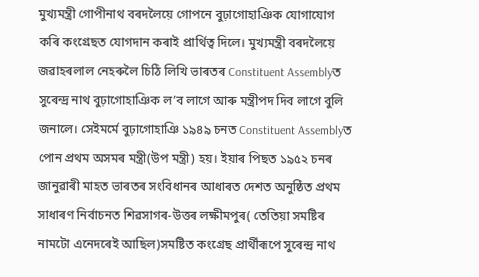মুখ্যমন্ত্ৰী গোপীনাথ বৰদলৈয়ে গোপনে বুঢ়াগোহাঞিক যোগাযোগ কৰি কংগ্ৰেছত যোগদান কৰাই প্ৰাৰ্থিত্ব দিলে। মুখ্যমন্ত্ৰী বৰদলৈয়ে জৱাহৰলাল নেহৰুলৈ চিঠি লিখি ভাৰতৰ Constituent Assemblyত সুৰেন্দ্ৰ নাথ বুঢ়াগোহাঞিক ল’ব লাগে আৰু মন্ত্ৰীপদ দিব লাগে বুলি জনালে। সেইমৰ্মে বুঢ়াগোহাঞি ১৯৪৯ চনত Constituent Assemblyত পোন প্ৰথম অসমৰ মন্ত্ৰী(উপ মন্ত্ৰী) হয়। ইয়াৰ পিছত ১৯৫২ চনৰ জানুৱাৰী মাহত ভাৰতৰ সংবিধানৰ আধাৰত দেশত অনুষ্ঠিত প্ৰথম সাধাৰণ নিৰ্বাচনত শিৱসাগৰ-উত্তৰ লক্ষীমপুৰ( তেতিয়া সমষ্টিৰ নামটো এনেদৰেই আছিল)সমষ্টিত কংগ্ৰেছ প্ৰাৰ্থীৰূপে সুৰেন্দ্ৰ নাথ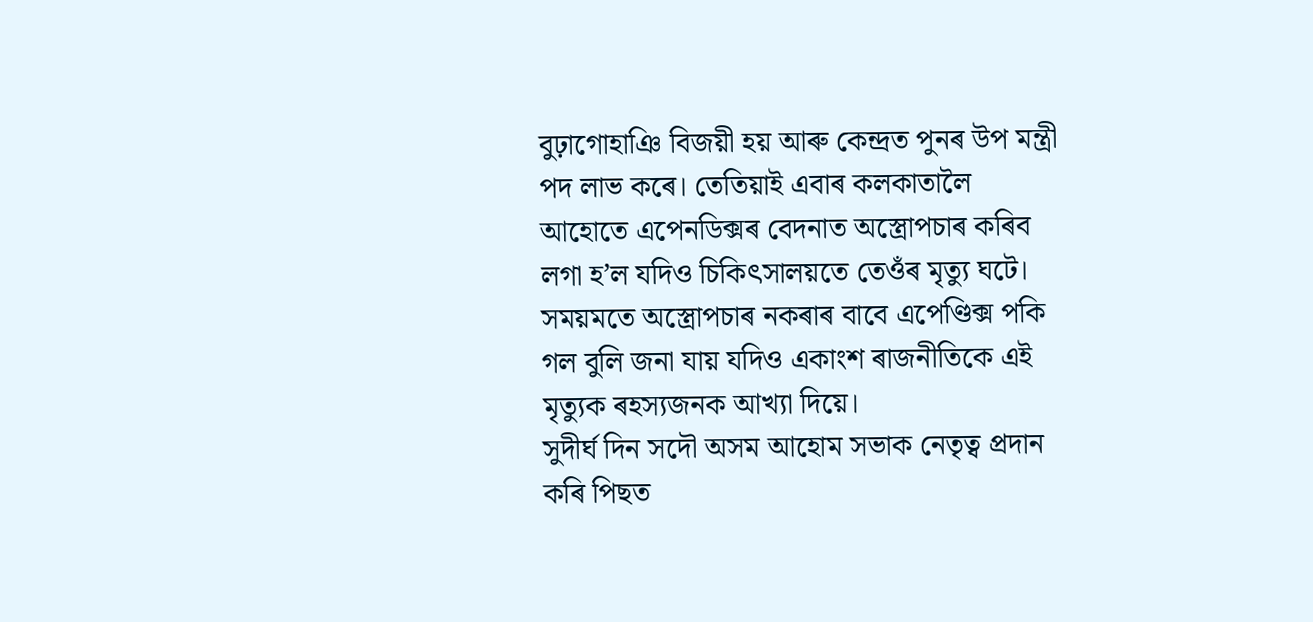বুঢ়াগোহাঞি বিজয়ী হয় আৰু কেন্দ্ৰত পুনৰ উপ মন্ত্ৰী পদ লাভ কৰে। তেতিয়াই এবাৰ কলকাতালৈ আহোতে এপেনডিক্সৰ বেদনাত অস্ত্ৰোপচাৰ কৰিব লগা হ’ল যদিও চিকিৎসালয়তে তেওঁৰ মৃত্যু ঘটে। সময়মতে অস্ত্ৰোপচাৰ নকৰাৰ বাবে এপেণ্ডিক্স পকি গল বুলি জনা যায় যদিও একাংশ ৰাজনীতিকে এই মৃত্যুক ৰহস্যজনক আখ্যা দিয়ে।
সুদীৰ্ঘ দিন সদৌ অসম আহোম সভাক নেতৃত্ব প্ৰদান কৰি পিছত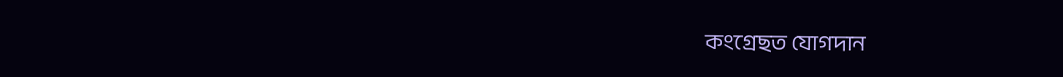কংগ্ৰেছত যোগদান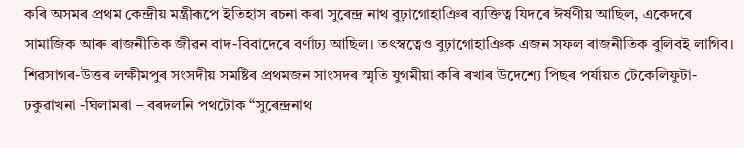কৰি অসমৰ প্ৰথম কেন্দ্ৰীয় মন্ত্ৰীৰূপে ইতিহাস ৰচনা কৰা সুৰেন্দ্ৰ নাথ বুঢ়াগোহাঞিৰ ব্যক্তিত্ব যিদৰে ঈৰ্ষণীয় আছিল, একেদৰে সামাজিক আৰু ৰাজনীতিক জীৱন বাদ-বিবাদেৰে বৰ্ণাঢ্য আছিল। তৎস্বত্বেও বুঢ়াগোহাঞিক এজন সফল ৰাজনীতিক বুলিবই লাগিব।
শিৱসাগৰ-উত্তৰ লক্ষীমপুৰ সংসদীয় সমষ্টিৰ প্ৰথমজন সাংসদৰ স্মৃতি যুগমীয়া কৰি ৰখাৰ উদেশ্যে পিছৰ পৰ্যায়ত টেকেলিফুটা-ঢকুৱাখনা -ঘিলামৰা – বৰদলনি পথটোক “সুৰেন্দ্ৰনাথ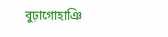বুঢ়াগোহাঞি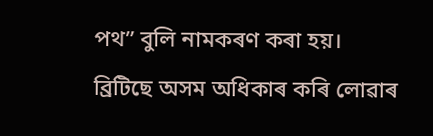পথ” বুলি নামকৰণ কৰা হয়।
ব্ৰিটিছে অসম অধিকাৰ কৰি লোৱাৰ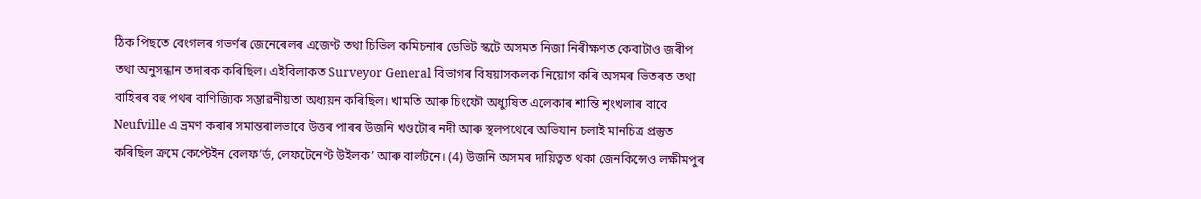ঠিক পিছতে বেংগলৰ গভৰ্ণৰ জেনেৰেলৰ এজেণ্ট তথা চিভিল কমিচনাৰ ডেভিট স্কটে অসমত নিজা নিৰীক্ষণত কেবাটাও জৰীপ তথা অনুসন্ধান তদাৰক কৰিছিল। এইবিলাকত Surveyor General বিভাগৰ বিষয়াসকলক নিয়োগ কৰি অসমৰ ভিতৰত তথা বাহিৰৰ বহু পথৰ বাণিজ্যিক সম্ভাৱনীয়তা অধ্যয়ন কৰিছিল। খামতি আৰু চিংফৌ অধ্যুষিত এলেকাৰ শান্তি শৃংখলাৰ বাবে Neufville এ ভ্ৰমণ কৰাৰ সমান্তৰালভাবে উত্তৰ পাৰৰ উজনি খণ্ডটোৰ নদী আৰু স্থলপথেৰে অভিযান চলাই মানচিত্ৰ প্ৰস্তুত কৰিছিল ক্ৰমে কেপ্টেইন বেলফ’ৰ্ড, লেফটেনেণ্ট উইলক’ আৰু বাৰ্লটনে। (4) উজনি অসমৰ দায়িত্বত থকা জেনকিন্সেও লক্ষীমপুৰ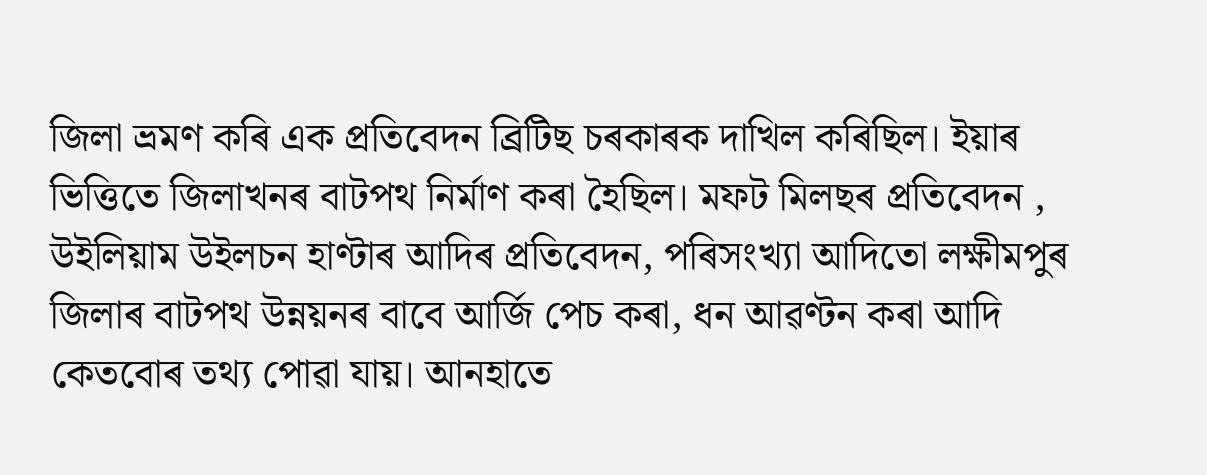জিলা ভ্ৰমণ কৰি এক প্ৰতিবেদন ব্ৰিটিছ চৰকাৰক দাখিল কৰিছিল। ইয়াৰ ভিত্তিতে জিলাখনৰ বাটপথ নিৰ্মাণ কৰা হৈছিল। মফট মিলছৰ প্ৰতিবেদন , উইলিয়াম উইলচন হাণ্টাৰ আদিৰ প্ৰতিবেদন, পৰিসংখ্যা আদিতো লক্ষীমপুৰ জিলাৰ বাটপথ উন্নয়নৰ বাবে আৰ্জি পেচ কৰা, ধন আৱণ্টন কৰা আদি কেতবোৰ তথ্য পোৱা যায়। আনহাতে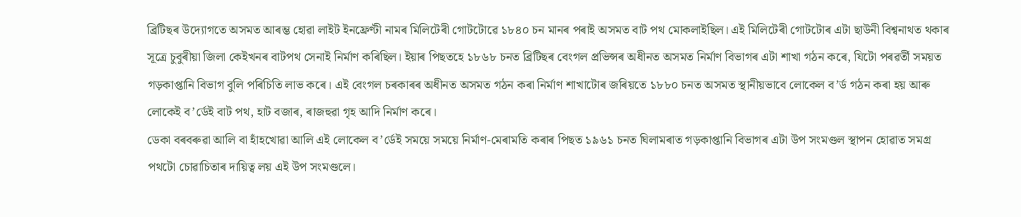ব্ৰিটিছৰ উদ্যোগতে অসমত আৰম্ভ হোৱা লাইট ইনফ্ৰেণ্টী নামৰ মিলিটেৰী গোটটোৱে ১৮৪০ চন মানৰ পৰাই অসমত বাট পথ মোকলাইছিল। এই মিলিটেৰী গোটটোৰ এটা ছাউনী বিশ্বনাথত থকাৰ সূত্ৰে চুবুৰীয়া জিলা কেইখনৰ বাটপথ সেনাই নিৰ্মাণ কৰিছিল। ইয়াৰ পিছতহে ১৮৬৮ চনত ব্ৰিটিছৰ বেংগল প্ৰভিন্সৰ অধীনত অসমত নিৰ্মাণ বিভাগৰ এটা শাখা গঠন কৰে, যিটো পৰৱৰ্তী সময়ত গড়কাপ্তানি বিভাগ বুলি পৰিচিতি লাভ কৰে। এই বেংগল চৰকাৰৰ অধীনত অসমত গঠন কৰা নিৰ্মাণ শাখাটোৰ জৰিয়তে ১৮৮০ চনত অসমত স্থানীয়ভাবে লোকেল ব’ৰ্ড গঠন কৰা হয় আৰু লোকেই ব’ৰ্ডেই বাট পথ, হাট বজাৰ, ৰাজহুৱা গৃহ আদি নিৰ্মাণ কৰে।
ডেকা বৰবৰুৱা আলি বা হাঁহখোৱা আলি এই লোকেল ব’ৰ্ডেই সময়ে সময়ে নিৰ্মাণ-মেৰামতি কৰাৰ পিছত ১৯৬১ চনত ঘিলামৰাত গড়কাপ্তানি বিভাগৰ এটা উপ সংমণ্ডল স্থাপন হোৱাত সমগ্ৰ পথটো চোৱাচিতাৰ দায়িত্ব লয় এই উপ সংমণ্ডলে।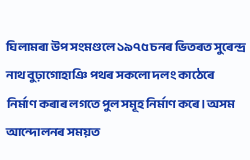ঘিলামৰা উপ সংমণ্ডলে ১৯৭৫ চনৰ ভিতৰত সুৰেন্দ্ৰ নাথ বুঢ়াগোহাঞি পথৰ সকলো দলং কাঠেৰে নিৰ্মাণ কৰাৰ লগতে পুল সমূহ নিৰ্মাণ কৰে। অসম আন্দোলনৰ সময়ত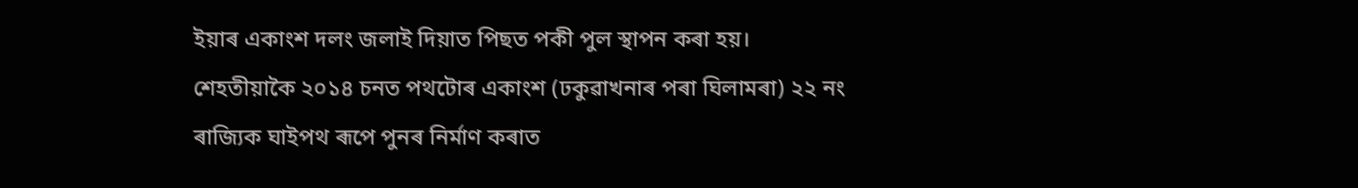ইয়াৰ একাংশ দলং জলাই দিয়াত পিছত পকী পুল স্থাপন কৰা হয়। শেহতীয়াকৈ ২০১৪ চনত পথটোৰ একাংশ (ঢকুৱাখনাৰ পৰা ঘিলামৰা) ২২ নং ৰাজ্যিক ঘাইপথ ৰূপে পুনৰ নিৰ্মাণ কৰাত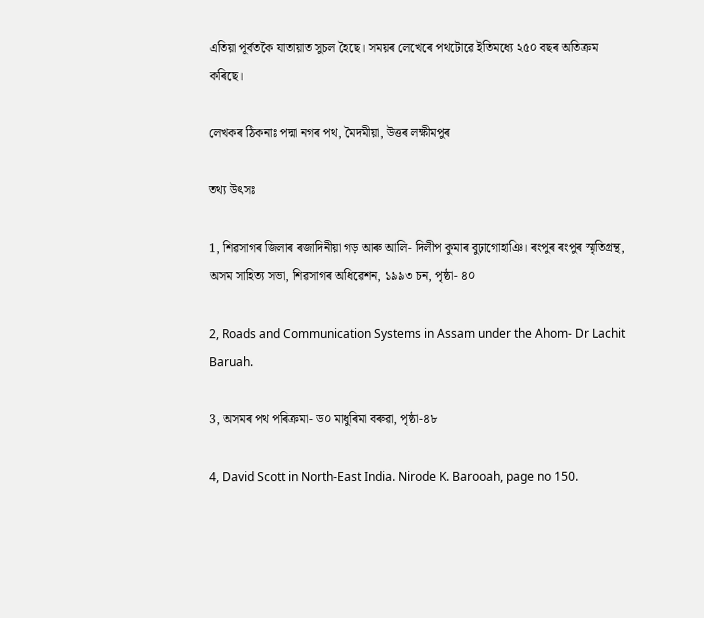এতিয়া পূৰ্বতকৈ যাতায়াত সুচল হৈছে। সময়ৰ লেখেৰে পথটোৱে ইতিমধ্যে ২৫০ বছৰ অতিক্ৰম কৰিছে।

লেখকৰ ঠিকনাঃ পদ্মা নগৰ পথ, মৈদমীয়া, উত্তৰ লক্ষীমপুৰ

তথ্য উৎসঃ

1, শিৱসাগৰ জিলাৰ ৰজাদিনীয়া গড় আৰু আলি- দিলীপ কুমাৰ বুঢ়াগোহাঞি। ৰংপুৰ ৰংপুৰ স্মৃতিগ্ৰন্থ, অসম সাহিত্য সভা, শিৱসাগৰ অধিৱেশন, ১৯৯৩ চন, পৃষ্ঠা- ৪০

2, Roads and Communication Systems in Assam under the Ahom- Dr Lachit Baruah.

3, অসমৰ পথ পৰিক্ৰমা- ড০ মাধুৰিমা বৰুৱা, পৃষ্ঠা-৪৮

4, David Scott in North-East India. Nirode K. Barooah, page no 150.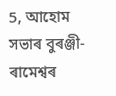5, আহোম সভাৰ বুৰঞ্জী- ৰামেশ্বৰ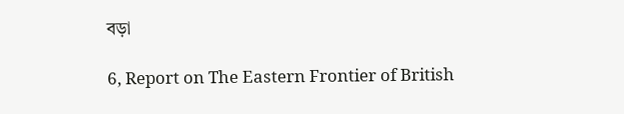বড়া

6, Report on The Eastern Frontier of British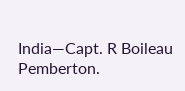India—Capt. R Boileau Pemberton.